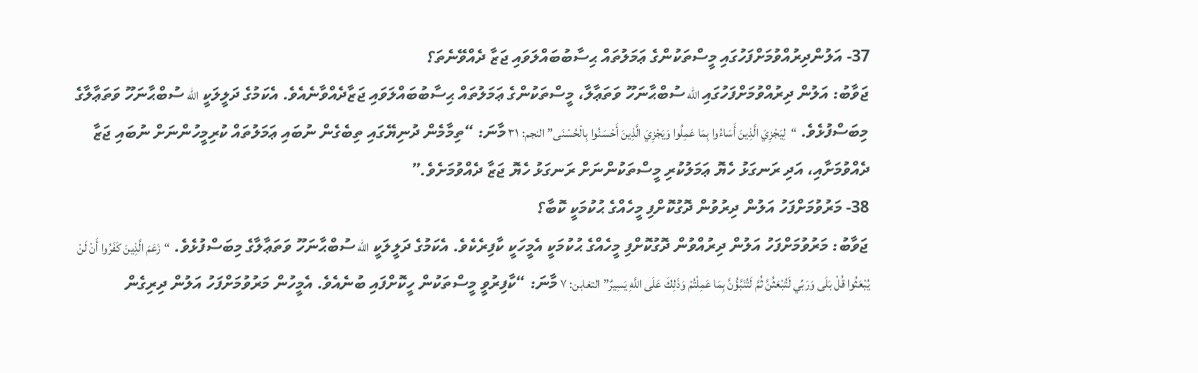37- އަލުންދިރުއްވުމަށްފަހުގައި މީސްތަކުންގެ ޢަމަލުތައް ޙިސާބުބައްލަވައި ޖަޒާ ދެއްވޭނެތަ؟
ޖަވާބު: އަލުން ދިރުއްވުމަށްފަހުގައި الله ސުބްޙާނަހޫ ވަތަޢާލާ، މީސްތަކުންގެ ޢަމަލުތައް ޙިސާބުބައްލަވައި ޖަޒާދެއްވާނެއެވެ. އެކަމުގެ ދަލީލަކީ الله ސުބްޙާނަހޫ ވަތަޢާލާގެ މިބަސްފުޅެވެ. “لِيَجْزِيَ الَّذِينَ أَسَاءُوا بِمَا عَمِلُوا وَيَجْزِيَ الَّذِينَ أَحْسَنُوا بِالْحُسْنَى” النجم: ٣١ މާނަ: “ތިމާމެން ދުނިޔޭގައި ތިބެގެން ނުބައި ޢަމަލުތައް ކުރިމީހުންނަށް ނުބައި ޖަޒާ ދެއްވުމަށާއި، އަދި ރަނގަޅު ހެޔޮ ޢަމަލުކުރި މީސްތަކުންނަށް ރަނގަޅު ހެޔޮ ޖަޒާ ދެއްވުމަށެވެ.”
38- މަރުވުމަށްފަހު އަލުން ދިރުވުން ދޮގުކޮށްފި މީހެއްގެ ޙުކުމަކީ ކޮބާ؟
ޖަވާބު: މަރުވުމަށްފަހު އަލުން ދިރުއްވުން ދޮގުކޮށްފި މީހެއްގެ ޙުކުމަކީ އެމީހަކީ ކާފިރެކެވެ. އެކަމުގެ ދަލީލަކީ الله ސުބްޙާނަހޫ ވަތަޢާލާގެ މިބަސްފުޅެވެ. “زَعَمَ الَّذِينَ كَفَرُوا أَنْ لَنْ يُبْعَثُوا قُلْ بَلَى وَرَبِّي لَتُبْعَثُنَّ ثُمَّ لَتُنَبَّؤُنَّ بِمَا عَمِلْتُمْ وَذَلِكَ عَلَى اللَّهِ يَسِيرٌ” التغابن: ٧ މާނަ: “ކާފިރުވީ މީސްތަކުން ހީކޮށްފައި ބުނެއެވެ. އެމީހުން މަރުވުމަށްފަހު އަލުން ދިރިގެން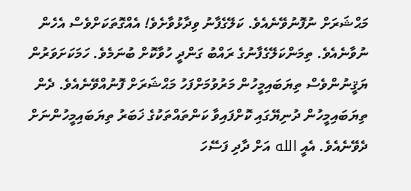މަޙްޝަރަށް ނުފޮނުވޭނެއެވެ. ކަލޭގެފާނު ވިދާޅުވާށެވެ! އެއްގޮތަކަށްވެސް އެހެން ނުވާނެއެވެ. ތިމަންކަލޭގެފާނުގެ ރައްބު ގަންދީ ހުވާކޮށް ބުނަމެވެ. ހަމަކަށަވަރުން ޔަޤީނުންވެސް ތިޔަބައިމީހުން މަރުވުމަށްފަހު މަޙްޝަރަށް ފޮނުއްވޭނެއެވެ. ދެން ތިޔަބައިމީހުން ދުނިޔޭގައި ކޮށްފައިވާ ކަންތައްތަކުގެ ޚަބަރު ތިޔަބައިމީހުންނަށް ދެވޭނެއެވެ. އެއީ الله އަށް ދާދި ފަސޭހަ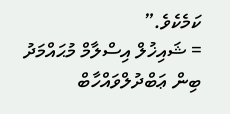ކަމެކެވެ.”
= ޝައިޚުލް އިސްލާމް މުޙައްމަދު ބިން ޢަބްދުލްވައްހާބް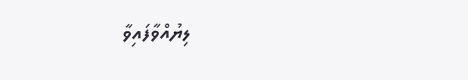ލިޔުއްވާފައިވާ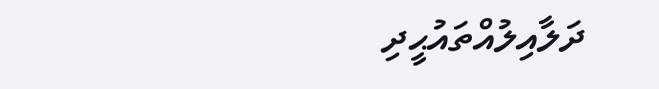ދަލާއިލުއްތައުޙީދި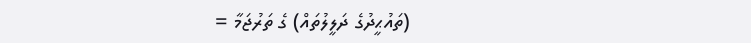(ތައުޙީދުގެ ދަލީލުތައް) ގެ ތަރުޖަމާ =